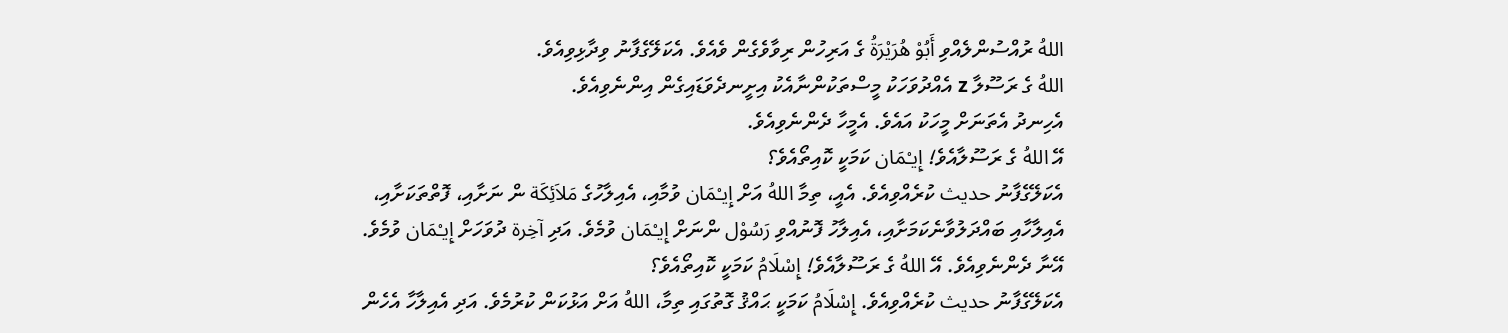اللهُ ރުއްސުންލެއްވި أَبُوْ هُرَيْرَةُ ގެ އަރިހުން ރިވާވެގެން ވެއެވެ. އެކަލޭގެފާނު ވިދާޅިވިއެވެ.
اللهُ ގެ ރަސޫލާ z އެއްދުވަހަކު މީސްތަކުންނާއެކު އިށީނދެވަޑައިގެން އިންނެވިއެވެ.
އެހިނދު އެތަނަށް މީހަކު އައެވެ. އެމީހާ ދެންނެވިއެވެ.
އޭ اللهُ ގެ ރަސޫލާއެވެ! إِيـْمَان ކަމަކީ ކޮއިތޯއެވެ؟
އެކަލޭގެފާނު حديث ކުރެއްވިއެވެ. އެއީ، ތިމާ اللهُ އަށް إِيـْمَان ވުމާއި، އެއިލާހުގެ مَلاَئِكَة ން ނަށާއި، ފޮތްތަކަށާއި،
އެއިލާހާއި ބައްދަލުވާނެކަމަށާއި، އެއިލާހު ފޮނުއްވި رَسُوْل ންނަށް إِيـْمَان ވުމެވެ. އަދި آخِرة ދުވަހަށް إِيـْمَان ވުމެވެ.
އޭނާ ދެންނެވިއެވެ. އޭ اللهُ ގެ ރަސޫލާއެވެ! إِسْلَامُ ކަމަކީ ކޮއިތޯއެވެ؟
އެކަލޭގެފާނު حديث ކުރެއްވިއެވެ. إِسْلَامُ ކަމަކީ ޙައްޤު ގޮތުގައި ތިމާ، اللهُ އަށް އަޅުކަން ކުރުމެވެ. އަދި އެއިލާހާ އެހެން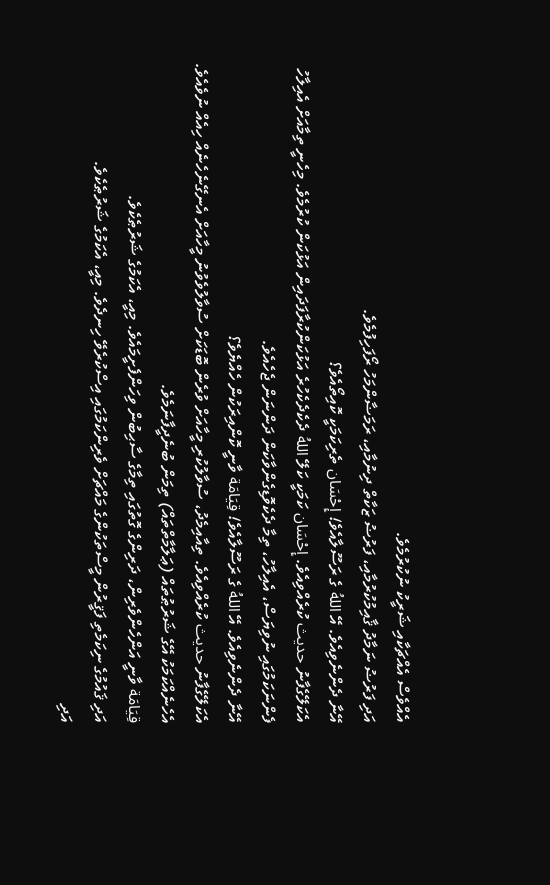އެއްވެސް އެއްޗަކާއި ޝަރީކު ނުކުރުމެވެ.
އަދި ފަރުޟު ނަމާދު ޤާއިމުކުރުމާއި، ފަރުޟު ޒަކާތް ދިނުމާއި، ރަމަޟާންމަހު ރޯފަހިފުމެވެ.
އޭނާ ދެންނެވިއެވެ. އޭ اللهُ ގެ ރަސޫލާއެވެ! إِحْسَان ތެރިކަމަކީ ކޮއިތޯއެވެ؟
އެކަލޭގެފާނު حديث ކުރެއްވިއެވެ. إِحْسَان ކަމަކީ ކަލޭ اللهُ ދެކެދެކެހުރެ އަޅުކަންކުރާފަދައިން އަޅުކަން ކުރުމެވެ. މިހެނީ ތިމާއަށް އެއިލާހު ފެންނަކަމުގައި ނުވިޔަސް، އެއިލާހު، ތިމާ ދެކެވޮޑިގެންވާކަން ދަންނަން ޖެހެއެވެ.
އޭނާ ދެންނެވިއެވެ. އޭ اللهُ ގެ ރަސޫލާއެވެ! قِيَامَة ވާނީ ކޮންއިރަކުން ހެއްޔެވެ؟
އެކަލޭގެފާނު حديث ކުރެއްވިއެވެ. ތިއާއިމެދު، ސުވާލުކުރި މީހާއަށް ވުރެން ބޮޑަކަށް ސުވާލުވެވުނު މީހާއަށް އެނގޭނެހެނެއް ހިއެއް ނުވެއެވެ.
އެހެނެއްކަމަކު އޭގެ ޝަރުޠުތައް (ޢަލާމާތްތައް) ތިމަން ބުނެދީފާނަމެވެ.
قِيَامَة ވާނީ އަންހެންވެރިން، ދަރިންގެ ގޮތުގައި ތިމާގެ ސާޙިބުން ވިހަންފެށީމައެވެ. މިއީ، އެކަމުގެ ޝަރުޠެކެވެ.
އަދި ޤައުމުގެ ނިކަމެތި ފަޤީރުން މީސްތަކުންގެ މައްޗަށް ވެރިންކަމުގައި އިސްކުރެވޭ ހިނދެވެ. މިއީ، އެކަމުގެ ޝަރުޠެކެވެ.
އަދި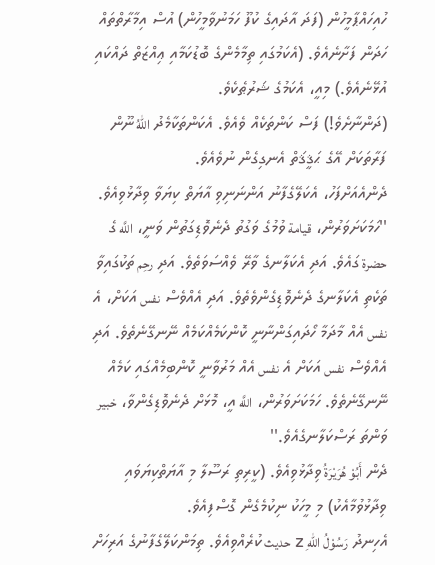ހުއިހައްޕާމީހުން (ފަދަ އާދައިގެ ކުފޫ ހަމަނުވާމީހުން) އުސް އިމާރާތްތައް ހަދަން ފަށާނެއެވެ. (އެކަމުގައި ތިމާމެންގެ ބޮޑުކަމާއި ޢިއްޒަތް ދައްކައި އުޅޭނެއެވެ.) މިއީ، އެކަމުގެ ޝަރުޠެކެވެ.
(ދަންނާށެވެ!) ފަސް ކަންތަކެއް ވެއެވެ. އެކަންތަކާމެދު اللهُ ނޫން ފަރާތަކަށް އޭގެ ޙަޤީޤަތް އެނގިގެން ނުވެއެވެ.
ދެންއެއަށްފަހު، އެކަލޭގެފާނު އަންނަނިވި އާޔަތް ކިޔަވާ ވިދާޅުވިއެވެ.
''ހަމަކަށަވަރުން، قيامة ވުމުގެ ވަގުތު ދެނެވޮޑިގަތުން ވަނީ، اللَّه ގެ حضرة ގައެވެ. އަދި އެކަލާނގެ ވާރޭ ވެއްސަވަތެވެ. އަދި رحِم ތަކުގައިވާ ތަކެތި އެކަލާނގެ ދެނެވޮޑިގެންވެތެވެ. އަދި އެއްވެސް نفس އަކަށް، އެ نفس އެއް މާދަމާ ހޯދައިގަންނާނީ ކޮންކަމެއްކަމެއް ނޭނގޭނެތެވެ. އަދި އެއްވެސް نفس އަކަށް އެ نفس އެއް މަރުވާނީ ކޮންބިމެއްގައި ކަމެއް ނޭނގޭނެތެވެ. ހަމަކަށަވަރުން، اللَّه އީ، މޮޅަށް ދެނެވޮޑިގެންވާ، خبير ވަންތަ ރަސްކަލާނގެއެވެ.''
ދެން أَبُوْ هُرَيْرَةُ ވިދާޅުވިއެވެ. (ކީރިތި ރަސޫލާ މި އާޔަތްކިޔަވައި ވިދާޅުވުމާއެކު) މި މީހަކު ނިކުމެގެން ގޮސްފިއެވެ.
އެހިނދު رَسُوْلُ اللهِ z حديث ކުރެއްވިއެވެ. ތިމަންކަލޭގެފާނުގެ އަރިހަށް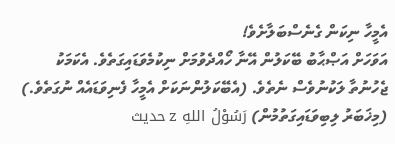އެމީހާ ނިކަން ގެނެސްބަލާށެވެ!
އަވަހަށް އަޞްޙާބު ބޭކަލުން އޭނާ ހޯއްދެވުމަށް ނިކުމެވަޑައިގަތެވެ. އެކަމަކު ޖެހުނުތާ ލަކުނުވެސް ނެތެވެ. (އެބޭކަލުންނަކަށް އެމީހާ ފެނިވަޑައެއް ނުގަތެވެ.)
(މިޚަބަރު ލިބިވަޑައިގަތުމުން) رَسُوْلُ اللهِ z حديث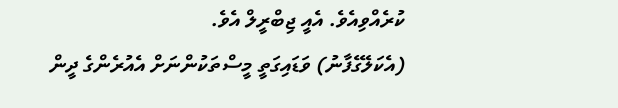ކުރެއްވިއެވެ. އެއީ ޖިބްރީލް އެވެ.
(އެކަލޭގެފާނު) ވަޑައިގަތީ މީސްތަކުންނަށް އެއުރެންގެ ދީން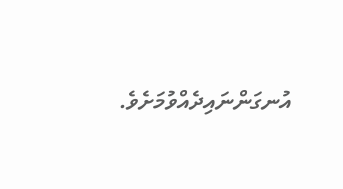އުނގަންނައިދެއްވުމަށެވެ.